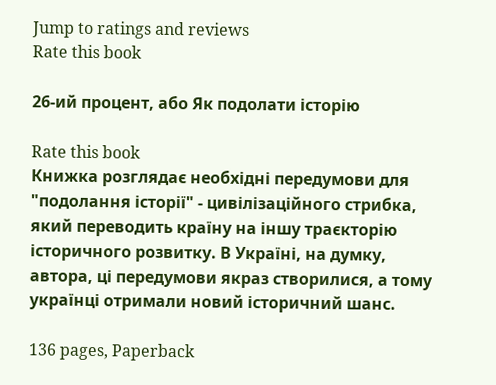Jump to ratings and reviews
Rate this book

26-ий процент, або Як подолати історію

Rate this book
Книжка розглядає необхідні передумови для "подолання історії" - цивілізаційного стрибка, який переводить країну на іншу траєкторію історичного розвитку. В Україні, на думку, автора, ці передумови якраз створилися, а тому українці отримали новий історичний шанс.

136 pages, Paperback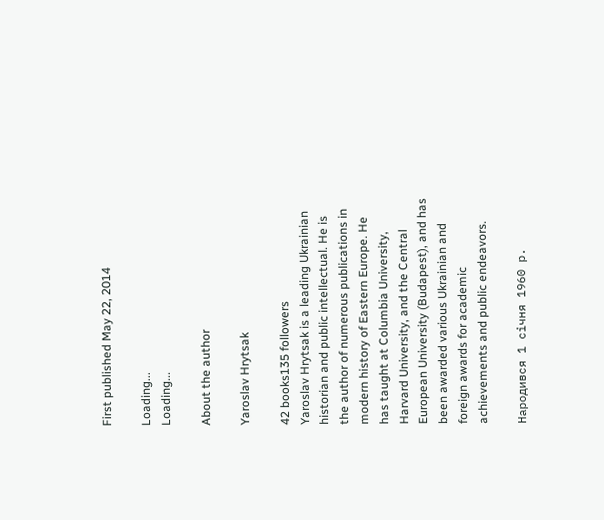First published May 22, 2014

Loading...
Loading...

About the author

Yaroslav Hrytsak

42 books135 followers
Yaroslav Hrytsak is a leading Ukrainian historian and public intellectual. He is the author of numerous publications in modern history of Eastern Europe. He has taught at Columbia University, Harvard University, and the Central European University (Budapest), and has been awarded various Ukrainian and foreign awards for academic achievements and public endeavors.

Народився 1 січня 1960 р.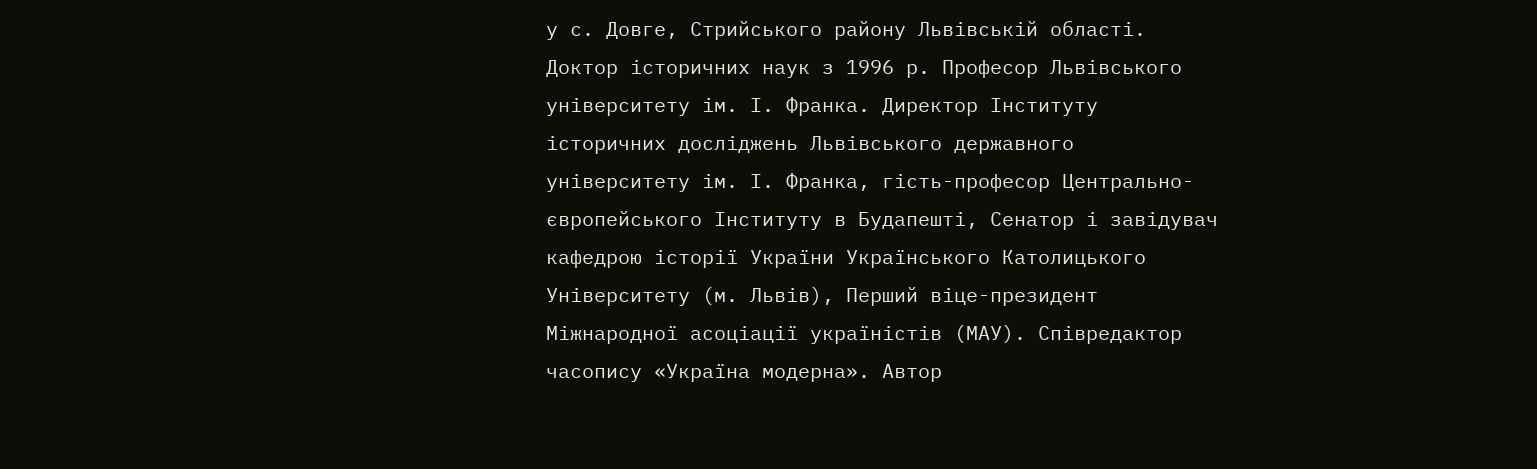у с. Довге, Стрийського району Львівській області. Доктор історичних наук з 1996 р. Професор Львівського університету ім. І. Франка. Директор Інституту історичних досліджень Львівського державного університету ім. І. Франка, гість-професор Центрально-європейського Інституту в Будапешті, Сенатор і завідувач кафедрою історії України Українського Католицького Університету (м. Львів), Перший віце-президент Міжнародної асоціації україністів (МАУ). Співредактор часопису «Україна модерна». Автор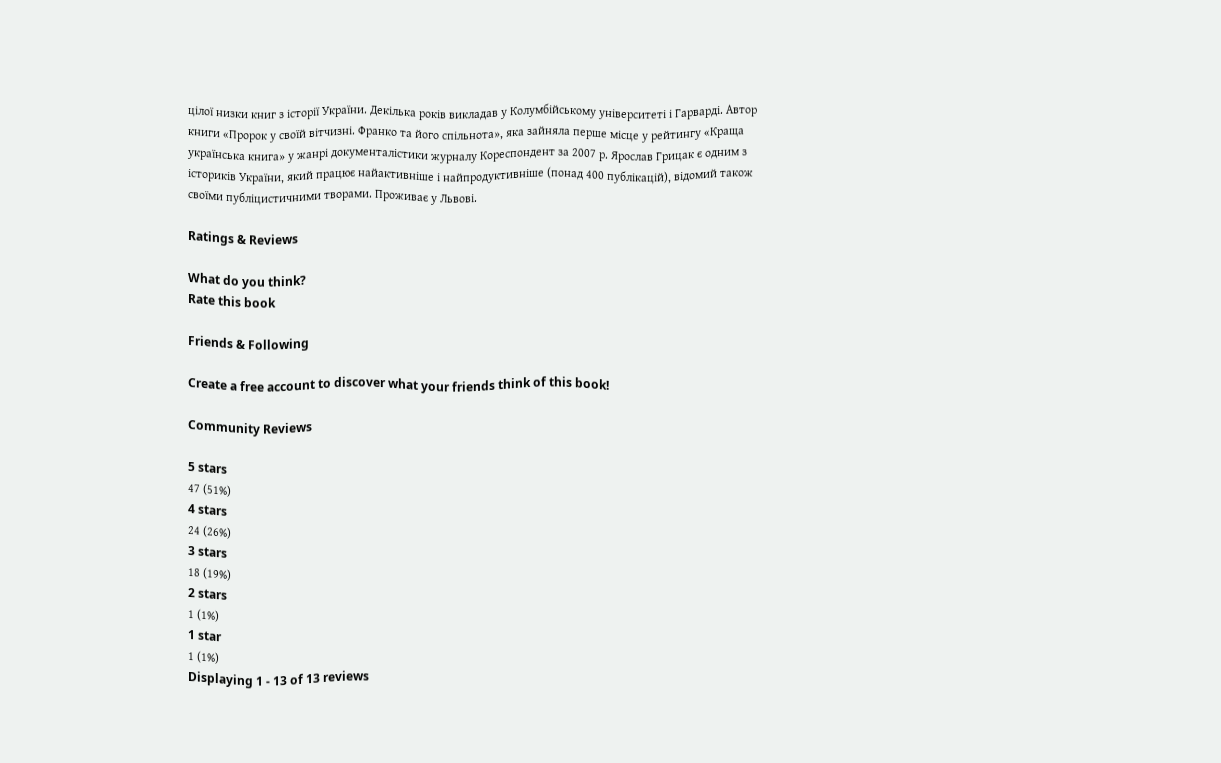цілої низки книг з історії України. Декілька років викладав у Колумбійському університеті і Гарварді. Автор книги «Пророк у своїй вітчизні. Франко та його спільнота», яка зайняла перше місце у рейтингу «Краща українська книга» у жанрі документалістики журналу Кореспондент за 2007 р. Ярослав Грицак є одним з істориків України, який працює найактивніше і найпродуктивніше (понад 400 публікацій), відомий також своїми публіцистичними творами. Проживає у Львові.

Ratings & Reviews

What do you think?
Rate this book

Friends & Following

Create a free account to discover what your friends think of this book!

Community Reviews

5 stars
47 (51%)
4 stars
24 (26%)
3 stars
18 (19%)
2 stars
1 (1%)
1 star
1 (1%)
Displaying 1 - 13 of 13 reviews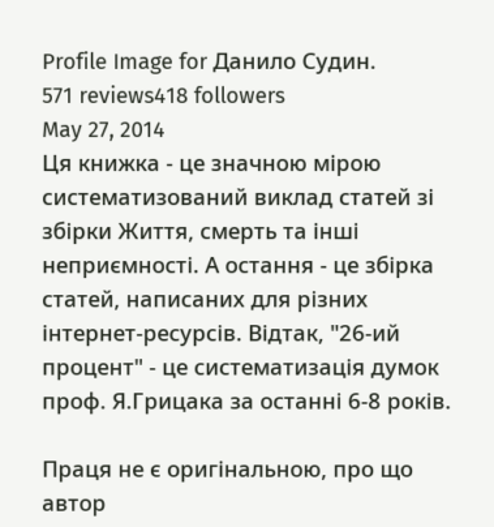Profile Image for Данило Судин.
571 reviews418 followers
May 27, 2014
Ця книжка - це значною мірою систематизований виклад статей зі збірки Життя, смерть та інші неприємності. А остання - це збірка статей, написаних для різних інтернет-ресурсів. Відтак, "26-ий процент" - це систематизація думок проф. Я.Грицака за останні 6-8 років.

Праця не є оригінальною, про що автор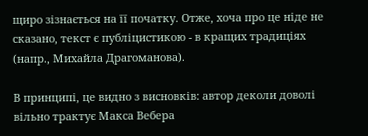щиро зізнається на її початку. Отже, хоча про це ніде не сказано, текст є публіцистикою - в кращих традиціях (напр., Михайла Драгоманова).

В принципі, це видно з висновків: автор деколи доволі вільно трактує Макса Вебера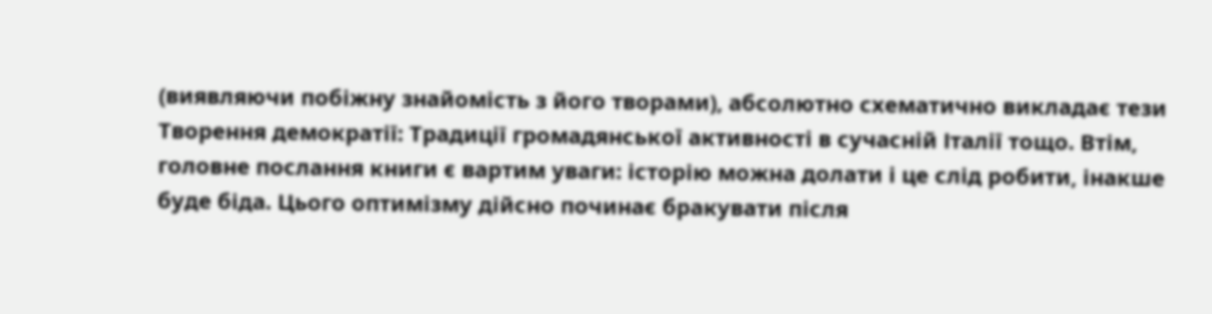(виявляючи побіжну знайомість з його творами), абсолютно схематично викладає тези Творення демократії: Традиції громадянської активності в сучасній Італії тощо. Втім, головне послання книги є вартим уваги: історію можна долати і це слід робити, інакше буде біда. Цього оптимізму дійсно починає бракувати після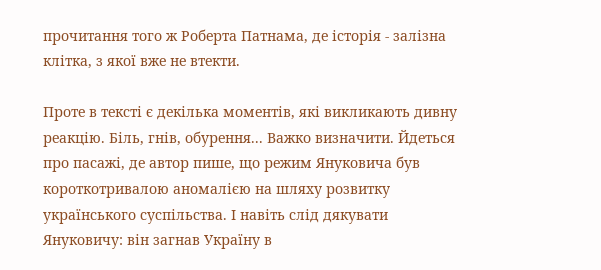прочитання того ж Роберта Патнама, де історія - залізна клітка, з якої вже не втекти.

Проте в тексті є декілька моментів, які викликають дивну реакцію. Біль, гнів, обурення... Важко визначити. Йдеться про пасажі, де автор пише, що режим Януковича був короткотривалою аномалією на шляху розвитку українського суспільства. І навіть слід дякувати Януковичу: він загнав Україну в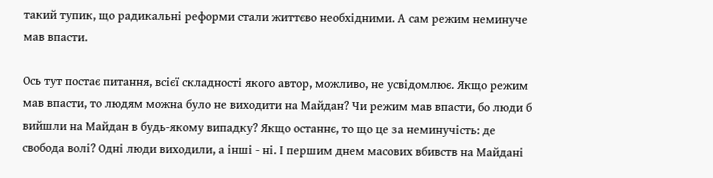такий тупик, що радикальні реформи стали життєво необхідними. А сам режим неминуче мав впасти.

Ось тут постає питання, всієї складності якого автор, можливо, не усвідомлює. Якщо режим мав впасти, то людям можна було не виходити на Майдан? Чи режим мав впасти, бо люди б вийшли на Майдан в будь-якому випадку? Якщо останнє, то що це за неминучість: де свобода волі? Одні люди виходили, а інші - ні. І першим днем масових вбивств на Майдані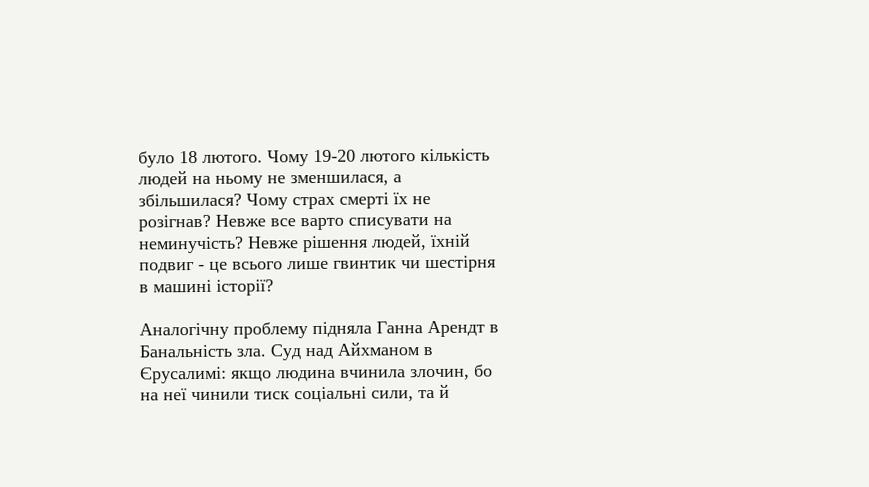було 18 лютого. Чому 19-20 лютого кількість людей на ньому не зменшилася, а збільшилася? Чому страх смерті їх не розігнав? Невже все варто списувати на неминучість? Невже рішення людей, їхній подвиг - це всього лише гвинтик чи шестірня в машині історії?

Аналогічну проблему підняла Ганна Арендт в Банальність зла. Суд над Айхманом в Єрусалимі: якщо людина вчинила злочин, бо на неї чинили тиск соціальні сили, та й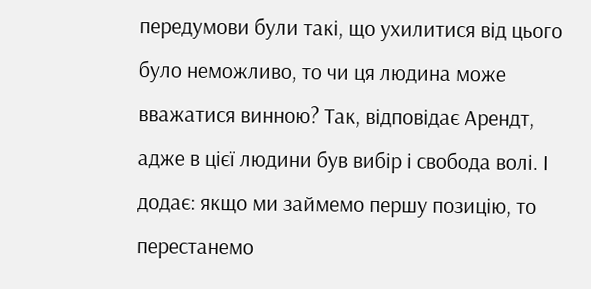передумови були такі, що ухилитися від цього було неможливо, то чи ця людина може вважатися винною? Так, відповідає Арендт, адже в цієї людини був вибір і свобода волі. І додає: якщо ми займемо першу позицію, то перестанемо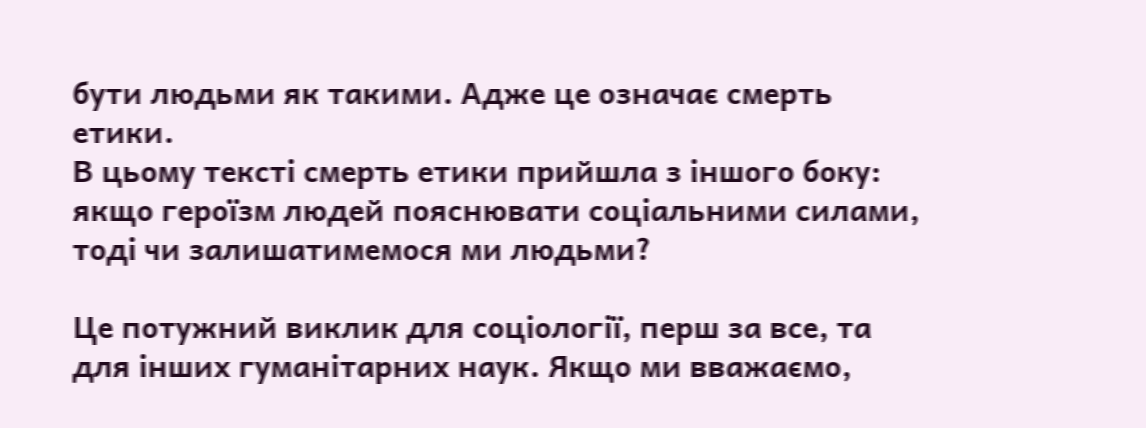бути людьми як такими. Адже це означає смерть етики.
В цьому тексті смерть етики прийшла з іншого боку: якщо героїзм людей пояснювати соціальними силами, тоді чи залишатимемося ми людьми?

Це потужний виклик для соціології, перш за все, та для інших гуманітарних наук. Якщо ми вважаємо,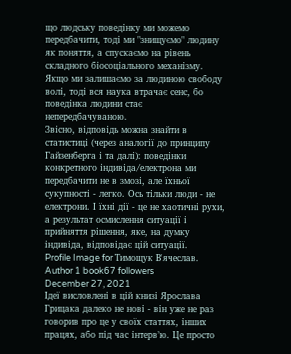що людську поведінку ми можемо передбачити, тоді ми "знищуємо" людину як поняття, а спускаємо на рівень складного біосоціального механізму. Якщо ми залишаємо за людиною свободу волі, тоді вся наука втрачає сенс, бо поведінка людини стає непередбачуваною.
Звісно, відповідь можна знайти в статистиці (через аналогії до принципу Гайзенберга і та далі): поведінки конкретного індивіда/електрона ми передбачити не в змозі, але їхньої сукупності - легко. Ось тільки люди - не електрони. І їхні дії - це не хаотичні рухи, а результат осмислення ситуації і прийняття рішення, яке, на думку індивіда, відповідає цій ситуації.
Profile Image for Тимощук В'ячеслав.
Author 1 book67 followers
December 27, 2021
Ідеї висловлені в цій книзі Ярослава Грицака далеко не нові - він уже не раз говорив про це у своїх статтях, інших працях, або під час інтервʼю. Це просто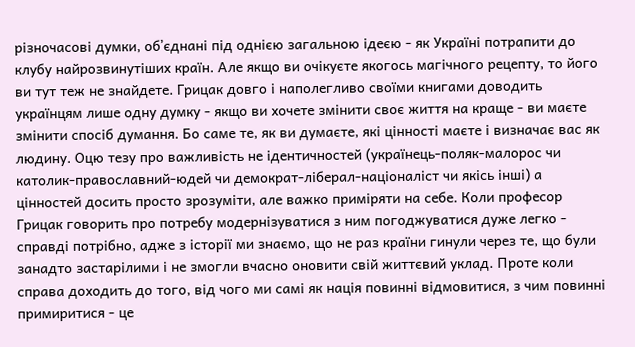різночасові думки, обʼєднані під однією загальною ідеєю - як Україні потрапити до клубу найрозвинутіших країн. Але якщо ви очікуєте якогось магічного рецепту, то його ви тут теж не знайдете. Грицак довго і наполегливо своїми книгами доводить українцям лише одну думку - якщо ви хочете змінити своє життя на краще - ви маєте змінити спосіб думання. Бо саме те, як ви думаєте, які цінності маєте і визначає вас як людину. Оцю тезу про важливість не ідентичностей (українець-поляк-малорос чи католик-православний-юдей чи демократ-ліберал-націоналіст чи якісь інші) а цінностей досить просто зрозуміти, але важко приміряти на себе. Коли професор Грицак говорить про потребу модернізуватися з ним погоджуватися дуже легко - справді потрібно, адже з історії ми знаємо, що не раз країни гинули через те, що були занадто застарілими і не змогли вчасно оновити свій життєвий уклад. Проте коли справа доходить до того, від чого ми самі як нація повинні відмовитися, з чим повинні примиритися - це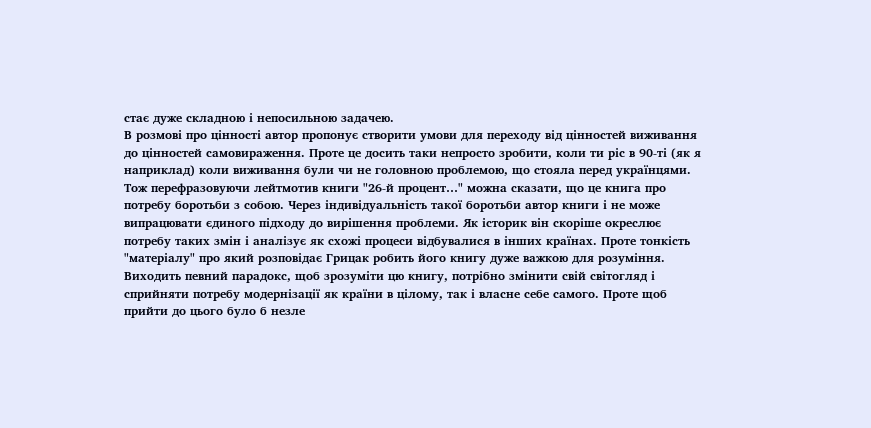стає дуже складною і непосильною задачею.
В розмові про цінності автор пропонує створити умови для переходу від цінностей виживання до цінностей самовираження. Проте це досить таки непросто зробити, коли ти ріс в 90-ті (як я наприклад) коли виживання були чи не головною проблемою, що стояла перед українцями.
Тож перефразовуючи лейтмотив книги "26-й процент…" можна сказати, що це книга про потребу боротьби з собою. Через індивідуальність такої боротьби автор книги і не може випрацювати єдиного підходу до вирішення проблеми. Як історик він скоріше окреслює потребу таких змін і аналізує як схожі процеси відбувалися в інших країнах. Проте тонкість "матеріалу" про який розповідає Грицак робить його книгу дуже важкою для розуміння. Виходить певний парадокс, щоб зрозуміти цю книгу, потрібно змінити свій світогляд і сприйняти потребу модернізації як країни в цілому, так і власне себе самого. Проте щоб прийти до цього було б незле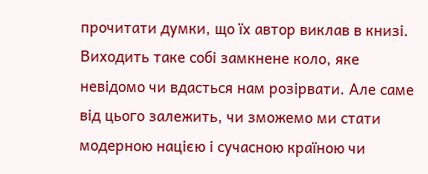прочитати думки, що їх автор виклав в книзі. Виходить таке собі замкнене коло, яке невідомо чи вдасться нам розірвати. Але саме від цього залежить, чи зможемо ми стати модерною нацією і сучасною країною чи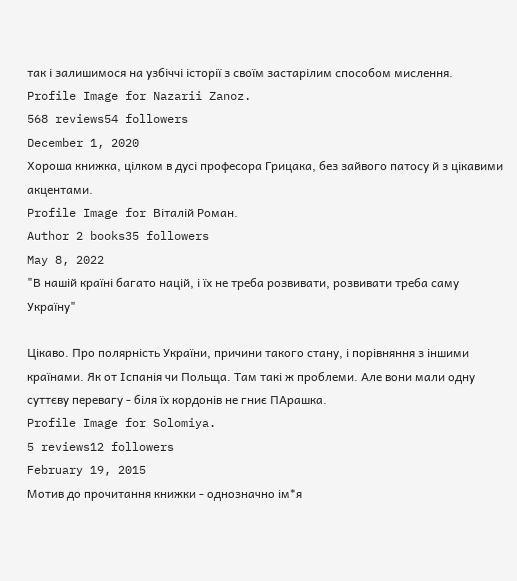так і залишимося на узбіччі історії з своїм застарілим способом мислення.
Profile Image for Nazarii Zanoz.
568 reviews54 followers
December 1, 2020
Хороша книжка, цілком в дусі професора Грицака, без зайвого патосу й з цікавими акцентами.
Profile Image for Віталій Роман.
Author 2 books35 followers
May 8, 2022
"В нашій країні багато націй, і їх не треба розвивати, розвивати треба саму Україну"

Цікаво. Про полярність України, причини такого стану, і порівняння з іншими країнами. Як от Іспанія чи Польща. Там такі ж проблеми. Але вони мали одну суттєву перевагу - біля їх кордонів не гниє ПАрашка.
Profile Image for Solomiya.
5 reviews12 followers
February 19, 2015
Мотив до прочитання книжки - однозначно ім*я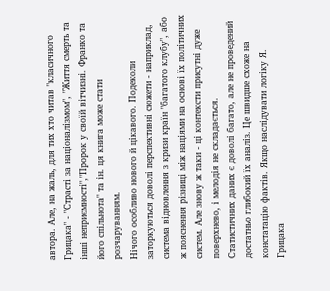автора. Але, на жаль, для тих хто читав "класичного Грицака" - "Страсті за націоналізмом", "Життя смерть та інші неприємності","Пророк у своїй вітчизні. Франко та його спільнота" та ін. ця книга може стати розчаруванням.
Нічого особливо нового й цікавого. Подеколи заторкуються доволі перспективні сюжети - наприклад, система відновлення з кризи країн "багатого клубу", або ж пояснення різниці між націями на основі їх політичних систем. Але знову ж таки - ці контексти присутні дуже поверхнево, і мелодія не складається.
Статистичних даних є доволі багато, але не проведений достатньо глибокий їх аналіз. Це швидше схоже на констатацію фактів. Якщо наслідувати логіку Я. Грицака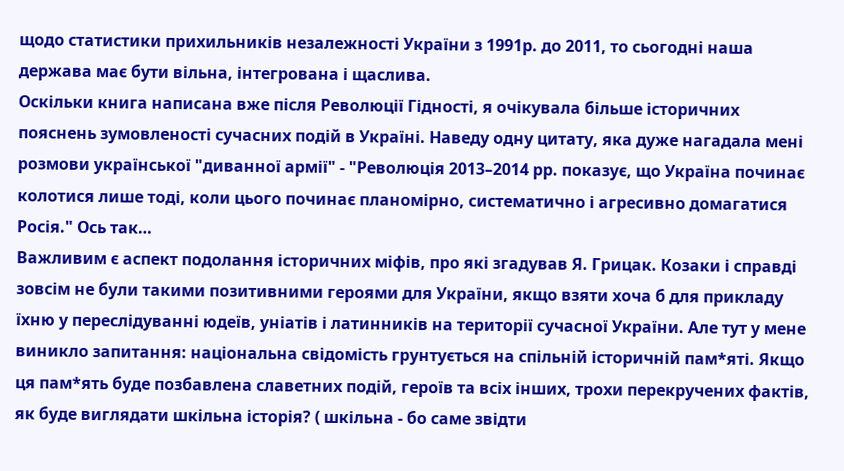щодо статистики прихильників незалежності України з 1991р. до 2011, то сьогодні наша держава має бути вільна, інтегрована і щаслива.
Оскільки книга написана вже після Революції Гідності, я очікувала більше історичних пояснень зумовленості сучасних подій в Україні. Наведу одну цитату, яка дуже нагадала мені розмови української "диванної армії" - "Революція 2013–2014 рр. показує, що Україна починає колотися лише тоді, коли цього починає планомірно, систематично і агресивно домагатися Росія." Ось так…
Важливим є аспект подолання історичних міфів, про які згадував Я. Грицак. Козаки і справді зовсім не були такими позитивними героями для України, якщо взяти хоча б для прикладу їхню у переслідуванні юдеїв, уніатів і латинників на території сучасної України. Але тут у мене виникло запитання: національна свідомість грунтується на спільній історичній пам*яті. Якщо ця пам*ять буде позбавлена славетних подій, героїв та всіх інших, трохи перекручених фактів, як буде виглядати шкільна історія? ( шкільна - бо саме звідти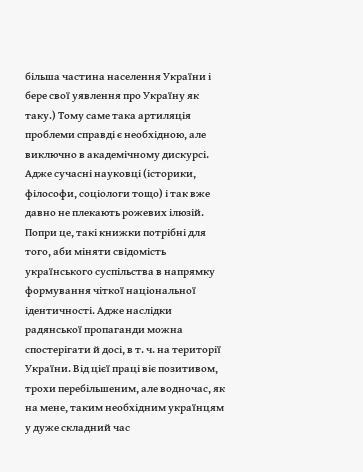більша частина населення України і бере свої уявлення про Україну як таку.) Тому саме така артиляція проблеми справді є необхідною, але виключно в академічному дискурсі. Адже сучасні науковці (історики, філософи, соціологи тощо) і так вже давно не плекають рожевих ілюзій.
Попри це, такі книжки потрібні для того, аби міняти свідомість українського суспільства в напрямку формування чіткої національної ідентичності. Адже наслідки радянської пропаганди можна спостерігати й досі, в т. ч. на території України. Від цієї праці віє позитивом, трохи перебільшеним, але водночас, як на мене, таким необхідним українцям у дуже складний час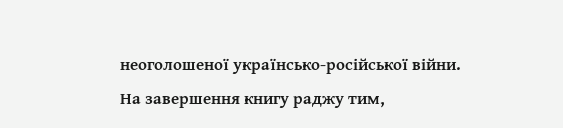неоголошеної українсько-російської війни. На завершення книгу раджу тим,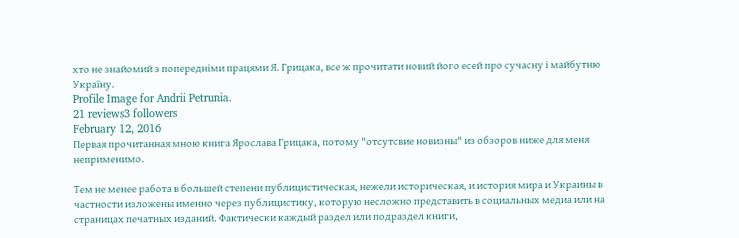хто не знайомий з попередніми працями Я. Грицака, все ж прочитати новий його есей про сучасну і майбутню Україну.
Profile Image for Andrii Petrunia.
21 reviews3 followers
February 12, 2016
Первая прочитанная мною книга Ярослава Грицака, потому "отсутсвие новизны" из обзоров ниже для меня неприменимо.

Тем не менее работа в большей степени публицистическая, нежели историческая, и история мира и Украины в частности изложены именно через публицистику, которую несложно представить в социальных медиа или на страницах печатных изданий. Фактически каждый раздел или подраздел книги,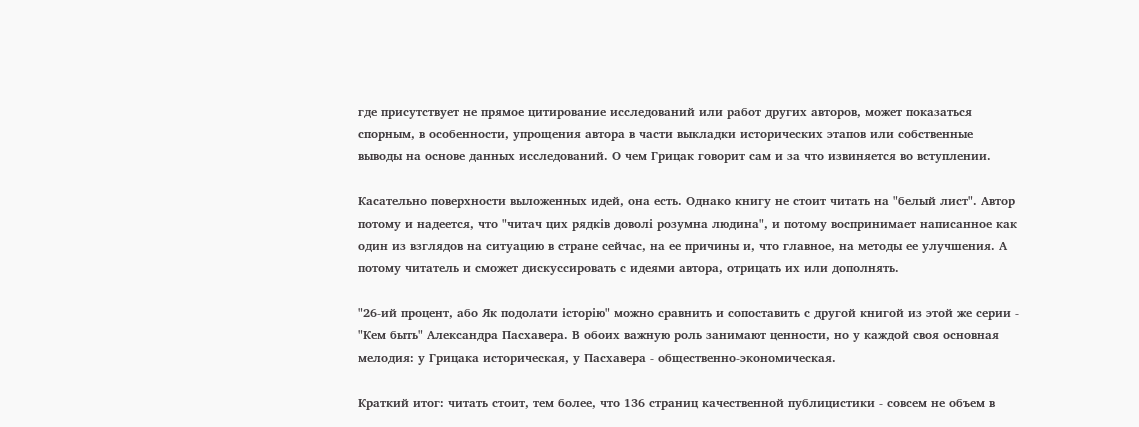где присутствует не прямое цитирование исследований или работ других авторов, может показаться спорным, в особенности, упрощения автора в части выкладки исторических этапов или собственные выводы на основе данных исследований. О чем Грицак говорит сам и за что извиняется во вступлении.

Касательно поверхности выложенных идей, она есть. Однако книгу не стоит читать на "белый лист". Автор потому и надеется, что "читач цих рядків доволі розумна людина", и потому воспринимает написанное как один из взглядов на ситуацию в стране сейчас, на ее причины и, что главное, на методы ее улучшения. А потому читатель и сможет дискуссировать с идеями автора, отрицать их или дополнять.

"26-ий процент, або Як подолати історію" можно сравнить и сопоставить с другой книгой из этой же серии - "Кем быть" Александра Пасхавера. В обоих важную роль занимают ценности, но у каждой своя основная мелодия: у Грицака историческая, у Пасхавера - общественно-экономическая.

Краткий итог: читать стоит, тем более, что 136 страниц качественной публицистики - совсем не объем в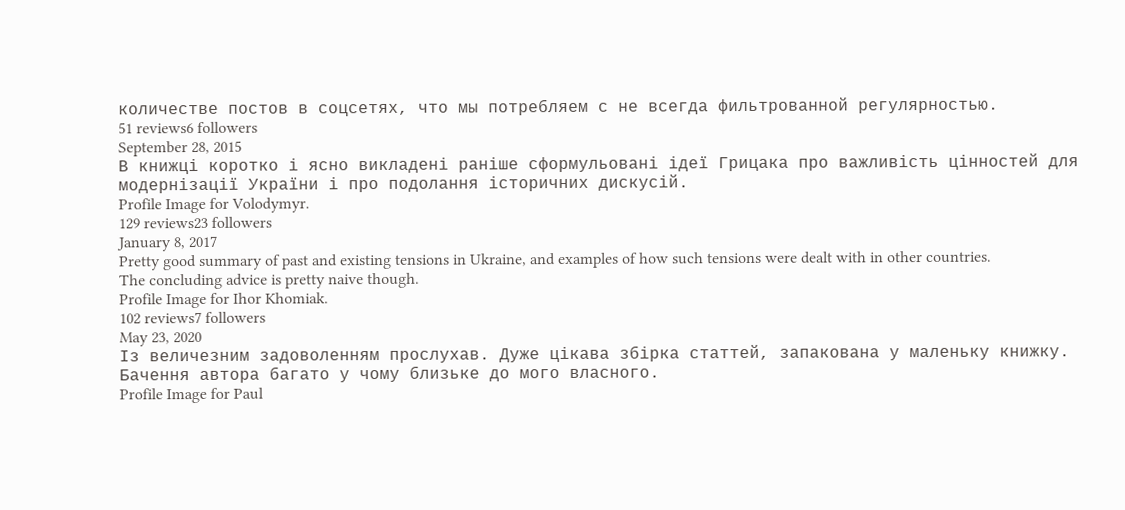количестве постов в соцсетях, что мы потребляем с не всегда фильтрованной регулярностью.
51 reviews6 followers
September 28, 2015
В книжці коротко і ясно викладені раніше сформульовані ідеї Грицака про важливість цінностей для модернізації України і про подолання історичних дискусій.
Profile Image for Volodymyr.
129 reviews23 followers
January 8, 2017
Pretty good summary of past and existing tensions in Ukraine, and examples of how such tensions were dealt with in other countries. The concluding advice is pretty naive though.
Profile Image for Ihor Khomiak.
102 reviews7 followers
May 23, 2020
Із величезним задоволенням прослухав. Дуже цікава збірка статтей, запакована у маленьку книжку. Бачення автора багато у чому близьке до мого власного.
Profile Image for Paul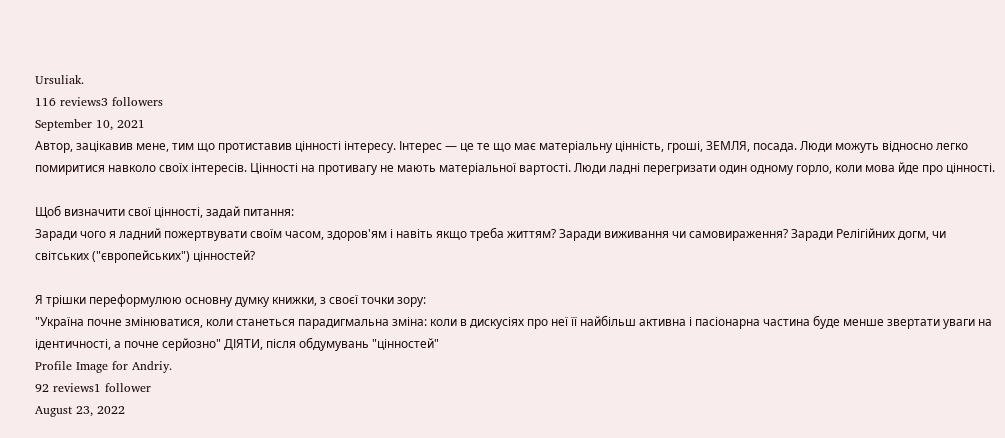Ursuliak.
116 reviews3 followers
September 10, 2021
Автор, зацікавив мене, тим що протиставив цінності інтересу. Інтерес — це те що має матеріальну цінність, гроші, ЗЕМЛЯ, посада. Люди можуть відносно легко помиритися навколо своїх інтересів. Цінності на противагу не мають матеріальної вартості. Люди ладні перегризати один одному горло, коли мова йде про цінності.

Щоб визначити свої цінності, задай питання:
Заради чого я ладний пожертвувати своїм часом, здоров'ям і навіть якщо треба життям? Заради виживання чи самовираження? Заради Релігійних догм, чи світських ("європейських") цінностей?

Я трішки переформулюю основну думку книжки, з своєї точки зору:
"Україна почне змінюватися, коли станеться парадигмальна зміна: коли в дискусіях про неї її найбільш активна і пасіонарна частина буде менше звертати уваги на ідентичності, а почне серйозно" ДІЯТИ, після обдумувань "цінностей"
Profile Image for Andriy.
92 reviews1 follower
August 23, 2022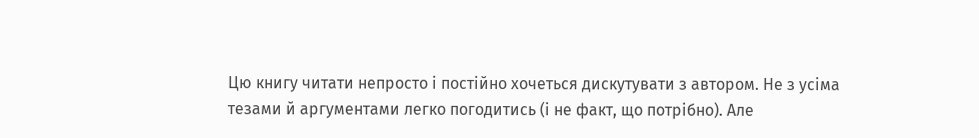Цю книгу читати непросто і постійно хочеться дискутувати з автором. Не з усіма тезами й аргументами легко погодитись (і не факт, що потрібно). Але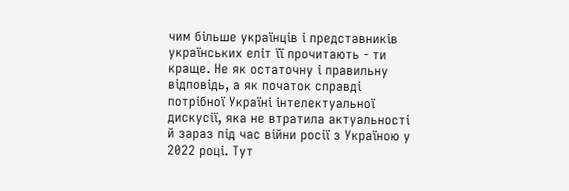чим більше українців і представників українських еліт її прочитають - ти краще. Не як остаточну і правильну відповідь, а як початок справді потрібної Україні інтелектуальної дискусії, яка не втратила актуальності й зараз під час війни росії з Україною у 2022 році. Тут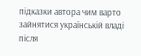підказки автора чим варто зайнятися українській владі після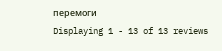перемоги
Displaying 1 - 13 of 13 reviews